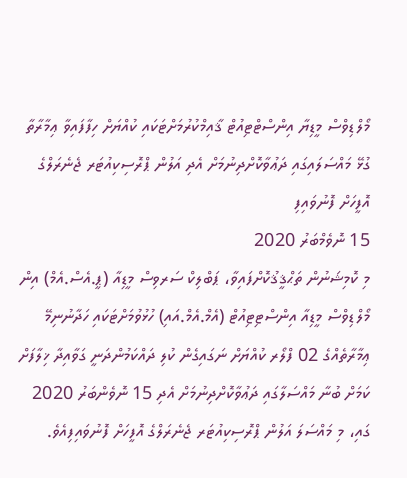މޯލްޑިވްސް މީޑިޔާ އިންސްޓްޓިއުޓް ޤާއިމްކުރުމަށްޓަކައި ކުއްޔަށް ހިފާފައިވާ ޢިމާރާތާ ގުޅޭ މައްސަލައިގައި ދަޢުވާކޮށްދިނުމަށް އެދި އަލުން ޕްރޮސިކިއުޓަރ ޖެނެރަލްގެ އޮފީހަށް ފޮނުވައިފި
15 ނޮވެމްބަރު 2020
މި ކޮމިޝަނުން ތަޙްޤީޤުކޮށްފައިވާ، ޕަބްލިކް ސަރވިސް މީޑިއާ (ޕީ.އެސް.އެމް) އިން މޯލްޑިވްސް މީޑިއާ އިންސްޓިޓިއުޓް (އެމް.އެމް.އައި) ހުޅުވުމަށްޓަކައި ހަދާނުނިމޭ ޢިމާރާތެއްގެ 02 ފްލޯރ ކުއްޔަށް ނަގައިގެން ކުލި ދައްކަމުންދަނީ ގަވާއިދާ ޚިލާފަށް ކަމަށް ބުނާ މައްސަލާގައި ދަޢުވާކޮށްދިނުމަށް އެދި 15 ނޮވެންބަރު 2020 ގައި، މި މައްސަލަ އަލުން ޕްރޮސިކިއުޓަރ ޖެނެރަލްގެ އޮފީހަށް ފޮނުވައިފިއެވެ.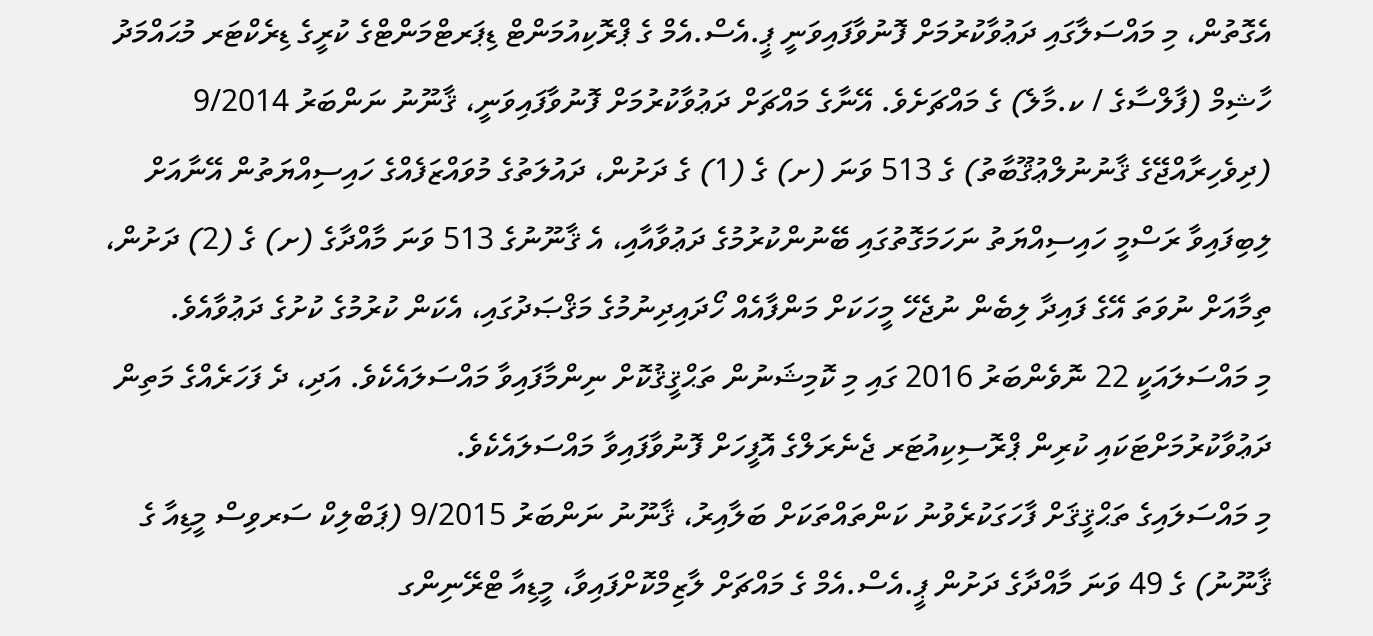އެގޮތުން، މި މައްސަލާގައި ދަޢުވާކުރުމަށް ފޮނުވާފައިވަނީ ޕީ.އެސް.އެމް ގެ ޕްރޮކިއުމަންޓް ޑިޕަރޓްމަންޓްގެ ކުރީގެ ޑިރެކްޓަރ މުޙައްމަދު ހާޝިމް (ފާލްސާގެ / ކ.މާލެ) ގެ މައްޗަށެވެ. އޭނާގެ މައްޗަށް ދަޢުވާކުރުމަށް ފޮނުވާފައިވަނީ، ޤާނޫނު ނަންބަރު 9/2014 (ދިވެހިރާއްޖޭގެ ޤާނުނުލްޢުޤޫބާތު) ގެ 513 ވަނަ (ށ) ގެ (1) ގެ ދަށުން، ދައުލަތުގެ މުވައްޒަފެއްގެ ހައިސިއްޔަތުން އޭނާއަށް ލިބިފައިވާ ރަސްމީ ހައިސިއްޔަތު ނަހަމަގޮތުގައި ބޭނުންކުރުމުގެ ދަޢުވާއާއި، އެ ޤާނޫނުގެ 513 ވަނަ މާއްދާގެ (ށ) ގެ (2) ދަށުން، ތިމާއަށް ނުވަތަ އޭގެ ފައިދާ ލިބެން ނުޖެހޭ މީހަކަށް މަންފާއެއް ހޯދައިދިނުމުގެ މަޤްޞަދުގައި، އެކަން ކުރުމުގެ ކުށުގެ ދަޢުވާއެވެ.
މި މައްސަލައަކީ 22 ނޮވެންބަރު 2016 ގައި މި ކޮމިޝަނުން ތަޙްޤީޤުކޮށް ނިންމާފައިވާ މައްސަލައެކެވެ. އަދި، ދެ ފަހަރެއްގެ މަތިން ދަޢުވާކުރުމަށްޓަކައި ކުރިން ޕްރޮސިކިއުޓަރ ޖެނެރަލްގެ އޮފީހަށް ފޮނުވާފައިވާ މައްސަލައެކެވެ.
މި މައްސަލައިގެ ތަޙްޤީޤަށް ފާހަގަކުރެވުނު ކަންތައްތަކަށް ބަލާއިރު، ޤާނޫނު ނަންބަރު 9/2015 (ޕަބްލިކް ސަރވިސް މީޑިއާ ގެ ޤާނޫނު) ގެ 49 ވަނަ މާއްދާގެ ދަށުން ޕީ.އެސް.އެމް ގެ މައްޗަށް ލާޒިމްކޮށްފައިވާ، މީޑިއާ ޓްރޭނިންގ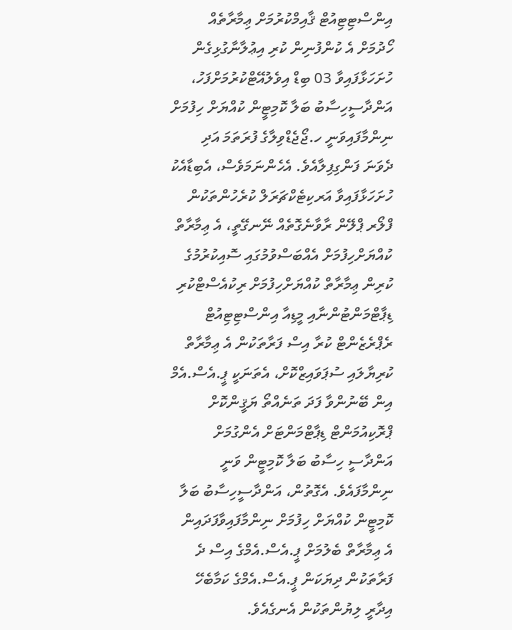އިންސްޓިޓިއުޓް ޤާއިމްކުރުމަށް ޢިމާރާތެއް ހޯދުމަށް އެ ކުންފުނިން ކުރި އިޢުލާނާގުޅިގެން ހުށަހަޅާފައިވާ 03 ބިޑް އިވެލުއޭޓްކުރުމަށްފަހު، އަންދާސީހިސާބު ބަލާ ކޮމިޓީން ކުއްޔަށް ހިފުމަށް ނިންމާފައިވަނީ ހ.ޖޯޖެޑްވިލާގެ ފުރަތަމަ އަދި ދެވަނަ ފަންގިފިލާއެވެ. އެހެންނަމަވެސް، އެބިޑާއެކު ހުށަހަޅާފައިވާ އަރކިޓެކްޗަރަލް ކުރެހުންތަކުން ފްލޯރ ޕްލޭން ރާވާނެގޮތެއް ނޭނގޭތީ، އެ ޢިމާރާތް ކުއްޔަށްހިފުމަށް އެއްބަސްވުމުގައި ސޮއިކުރުމުގެ ކުރިން ޢިމާރާތް ކުއްޔަށްހިފުމަށް ރިކުއެސްޓްކުރި ޑިޕާޓްމަންޓުންނާއި މީޑިއާ އިންސްޓިޓިއުޓް ރެޕްރެޒެންޓް ކުރާ އިސް ފަރާތަކުން އެ ޢިމާރާތް ކުރިޔާލައި ސުޕަވައިޒްކޮށް، އެތަނަކީ ޕީ.އެސް.އެމް އިން ބޭނުންވާ ފަދަ ތަނެއްތޯ ޔަޤީންކޮށް ޕްރޮކިއުމަންޓް ޑިޕާޓްމަންޓަށް އެންގުމަށް އަންދާސީ ހިސާބު ބަލާ ކޮމިޓީން ވަނީ ނިންމާފައެވެ. އެގޮތުން، އަންދާސީހިސާބު ބަލާ ކޮމިޓީން ކުއްޔަށް ހިފުމަށް ނިންމާފައިވާފަދައިން އެ ޢިމާރާތް ބެލުމަށް ޕީ.އެސް.އެމްގެ އިސް ދެ ފަރާތަކުން ދިޔަކަން ޕީ.އެސް.އެމްގެ ކަމާބެހޭ އިދާރީ ލިޔުންތަކުން އެނގެއެވެ.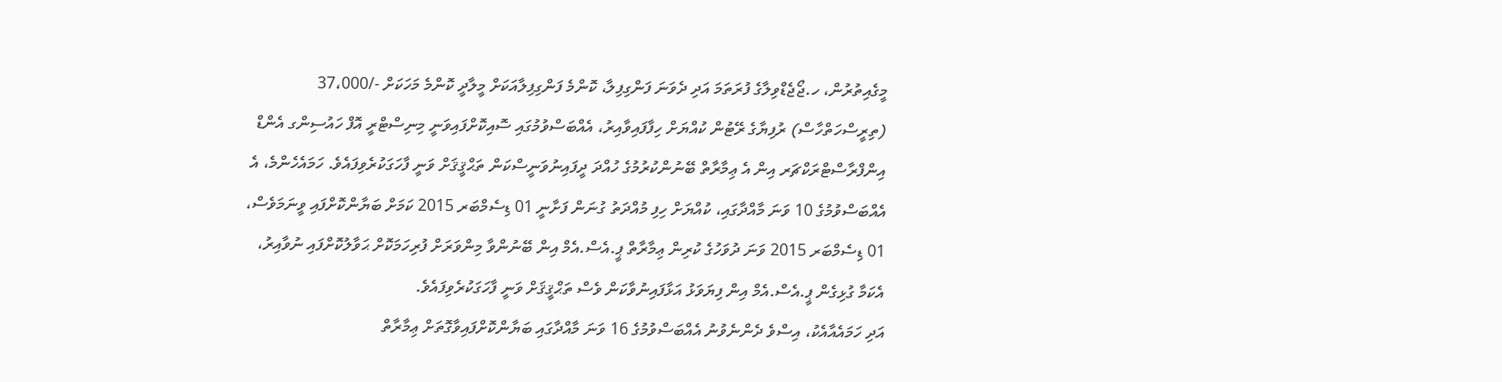މީގެއިތުރުން، ހ.ޖޯޖެޑްވިލާގެ ފުރަތަމަ އަދި ދެވަނަ ފަންގިފިލާ، ކޮންމެ ފަންގިފިލާއަކަށް މީލާދީ ކޮންމެ މަހަކަށް -/37،000 (ތިރީސްހަތްހާސް) ރުފިޔާގެ ރޭޓުން ކުއްޔަށް ހިފާފައިވާއިރު، އެއްބަސްވުމުގައި ސޮއިކޮށްފައިވަނީ މިނިސްޓްރީ އޮފް ހައުސިންގ އެންޑް އިންފްރާސްޓްރަކްޗަރ އިން އެ ޢިމާރާތް ބޭނުންކުރުމުގެ ހުއްދަ ދީފައިނުވަނީސްކަން ތަޙްޤީޤަށް ވަނީ ފާހަގަކުރެވިފައެވެ. ހަމައެހެންމެ، އެ އެއްބަސްވުމުގެ 10 ވަނަ މާއްދާގައި، ކުއްޔަށް ހިފި މުއްދަތު ގުނަން ފަށާނީ 01 ޑިސެމްބަރ 2015 ކަމަށް ބަޔާންކޮށްފައި ވީނަމަވެސް، 01 ޑިސެމްބަރ 2015 ވަނަ ދުވަހުގެ ކުރިން ޢިމާރާތް ޕީ.އެސް.އެމް އިން ބޭނުންވާ މިންވަރަށް ފުރިހަމަކޮށް ޙަވާލުކޮށްފައި ނުވާއިރު، އެކަމާ ގުޅިގެން ޕީ.އެސް.އެމް އިން ފިޔަވަޅު އަޅާފައިނުވާކަން ވެސް ތަޙްޤީޤަށް ވަނީ ފާހަގަކުރެވިފައެވެ.
އަދި ހަމައެއާއެކު، އިސްވެ ދެންނެވުނު އެއްބަސްވުމުގެ 16 ވަނަ މާއްދާގައި ބަޔާންކޮށްފައިވާގޮތަށް ޢިމާރާތް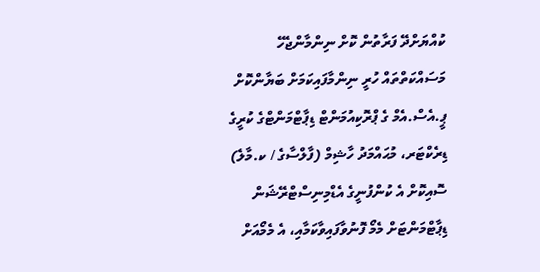ކުއްޔަށްދޭ ފަރާތުން ކޮށް ނިންމާންޖެހޭ މަސައްކަތްތައް ހުރީ ނިންމާފައިކަމަށް ބަޔާންކޮށް ޕީ.އެސް.އެމް ގެ ޕްރޮކިއުމަންޓް ޑިޕާޓްމަންޓްގެ ކުރީގެ ޑިރެކްޓަރ، މުޙައްމަދު ހާޝިމް (ފާލްސާގެ / ކ.މާލެ) ސޮއިކޮށް އެ ކުންފުނީގެ އެޑްމިނިސްޓްރޭޝަން ޑިޕާޓްމަންޓަށް މެމޯ ފޮނުވާފައިވާކަމާއި، އެ މެމޯއަށް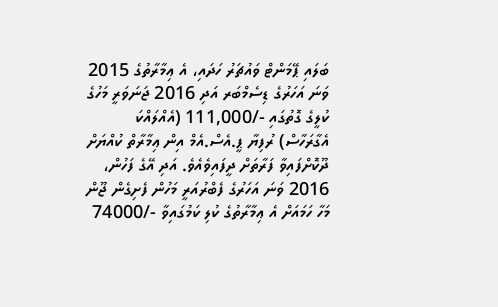ބަލައި ޕޭމަންޓް ވައުޗަރު ހަދައި، އެ ޢިމާރާތުގެ 2015 ވަނަ އަހަރުގެ ޑިސެމްބަރ އަދި 2016 ޖަނަވަރީ މަހުގެ ކުލީގެ ގޮތުގައި -/111,000 (އެއްލައްކަ އެގާރަހާސް) ރުފިޔާ ޕީ.އެސް.އެމް އިން ޢިމާރާތް ކުއްޔަށް ދޫކޮށްފައިވާ ފަރާތަށް ދީފައިވެއެވެ. އަދި އޭގެ ފަހުން، 2016 ވަނަ އަހަރުގެ ފެބްރުއަރީ މަހުން ފެށިގެން ޖޫން މަހާ ހަމައަށް އެ ޢިމާރާތުގެ ކުލި ކަމުގައިވާ -/74000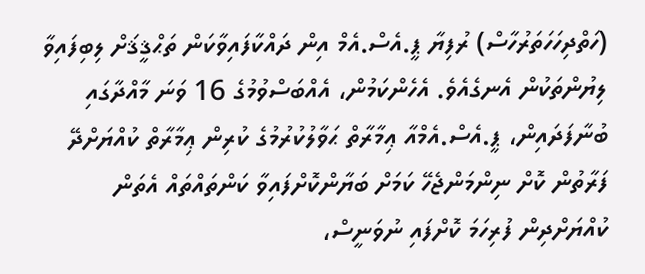(ހަތްދިހަހަތަރުހާސް) ރުފިޔާ ޕީ.އެސް.އެމް އިން ދައްކާފައިވާކަން ތަޙްޤީޤަށް ލިބިފައިވާ ލިޔުންތަކުން އެނގެއެވެ. އެހެންކަމުން، އެއްބަސްވުމުގެ 16 ވަނަ މާއްދާގައި ބުނާފަދައިން، ޕީ.އެސް.އެމްއާ ޢިމާރާތް ޙަވާލުކުރުމުގެ ކުރިން ޢިމާރާތް ކުއްޔަށްދޭ ފަރާތުން ކޮށް ނިންމަންޖެހޭ ކަމަށް ބަޔާންކޮށްފައިވާ ކަންތައްތައް އެތަން ކުއްޔަށްދިން ފުރިހަމަ ކޮށްފައި ނުވަނީސް،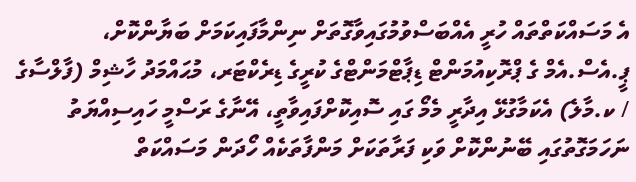އެ މަސައްކަތްތައް ހުރީ އެއްބަސްވުމުގައިވާގޮތަށް ނިންމާފައިކަމަށް ބަޔާންކޮށް، ޕީ.އެސް.އެމް ގެ ޕްރޮކިއުމަންޓް ޑިޕާޓްމަންޓްގެ ކުރީގެ ޑިރެކްޓަރ، މުޙައްމަދު ހާޝިމް (ފާލްސާގެ / ކ.މާލެ) އެކަމާގުޅޭ އިދާރީ މެމޯ ގައި ސޮއިކޮށްފައިވާތީ، އޭނާގެ ރަސްމީ ހައިސިއްޔަތު ނަހަމަގޮތުގައި ބޭނުންކޮށް ވަކި ފަރާތަކަށް މަންފާތަކެއް ހޯދަން މަސައްކަތް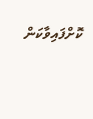ކޮށްފައިވާކަން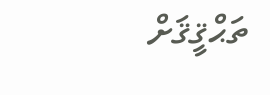ތަޙްޤީޤަށް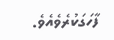ފާހަގަކުރެވެއެވެ.